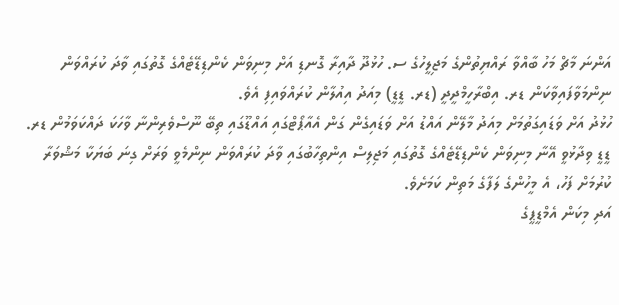އަންނަ މާޗް މަހު ބާއްވާ ރައްޔިތުންގެ މަޖިލީހުގެ ސ. ހުޅުދޫ ދާއިރާ ގޮނޑި އަށް މިނިވަން ކެންޑިޑޭޓެއްގެ ގޮތުގައި ވާދަ ކުރައްވަން ނިންމަވާފައިވާކަން ޑރ. އިބްރާހީމްދީދީ (ޑރ. ޑީޑީ) މިއަދު އިއުލާން ކުރައްވައިފި އެވެ.
ހުޅުދު އަށް ވަޑައިގަތުމަށް މިއަދު މާލޭން އައްޑު އަށް ވަޑައިގެން ގަން އެއާޕޯޓްގައި އައްޑޫގައި ތިބޭ ނޫސްވެރިންނާ ވާހަކަ ދައްކަވަމުން ޑރ. ޑީޑީ ވިދާޅުވީ އޭނާ މިނިވަން ކެންޑިޑޭޓެއްގެ ގޮތުގައި މަޖިލިސް އިންތިހާބުގައި ވާދަ ކުރައްވަން ނިންމެވީ ވަރަށް ގިނަ ބަޔަކާ މަޝްވަރާ ކުރުމަށް ފަހު، އެ މީހުންގެ ލަފާގެ މަތިން ކަމަށެވެ.
އަދި މިކަން އެމްޑީޕީގެ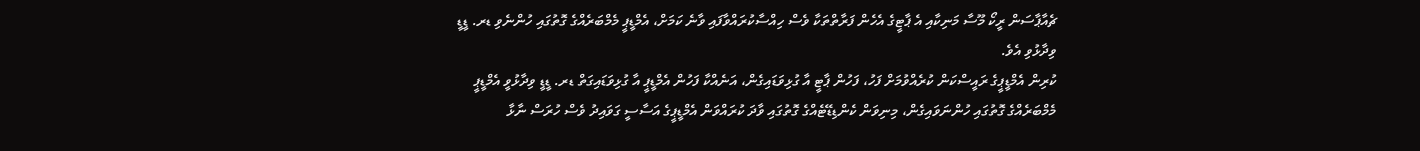ޗެއާޕާސަން ރީކޯ މޫސާ މަނިކާއި އެ ޕާޓީގެ އެހެން ފަރާތްތަކާ ވެސް ހިއްސާކުރައްވާފައި ވާނެ ކަމަށް، އެމްޑީޕީ މެމްބަރެއްގެ ގޮތުގައި ހުންނެވި ޑރ. ޑީޑީ ވިދާޅުވި އެވެ.
ކުރިން އެމްޑީޕީގެ ރައީސްކަން ކުރެއްވުމަށް ފަހު، ފަހުން ޕާޓީ އާ ގުޅިވަޑައިގެން، އަނެއްކާ ފަހުން އެމްޑީޕީ އާ ގުޅިވަޑައިގަތް ޑރ. ޑީޑީ ވިދާޅުވީ އެމްޑީޕީ މެމްބަރެއްގެ ގޮތުގައި ހުންނަވައިގެން، މިނިވަން ކެންޑިޑޭޓެއްގެ ގޮތުގައި ވާދަ ކުރައްވަން އެމްޑީޕީގެ އަސާސީ ގަވައިދު ވެސް ހުރަސް ނާޅާ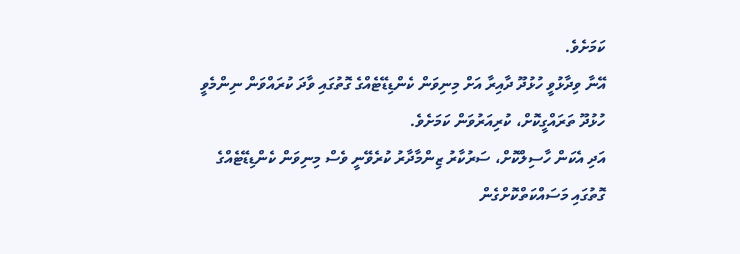ކަމަށެވެ.
އޭނާ ވިދާޅުވީ ހުޅުދޫ ދާއިރާ އަށް މިނިވަން ކެންޑިޑޭޓެއްގެ ގޮތުގައި ވާދަ ކުރައްވަން ނިންމެވީ ހުޅުދޫ ތަރައްގީކޮށް، ކުރިއަރުވަން ކަމަށެވެ.
އަދި އެކަން ހާސިލްކޮށް، ސަރުކާރު ޒިންމާދާރު ކުރެވޭނީ ވެސް މިނިވަން ކެންޑިޑޭޓެއްގެ ގޮތުގައި މަސައްކަތްކޮށްގެން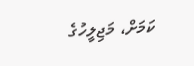ކަމަށް، މަޖިލީހުގެ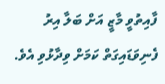ފާއިތުވީ މާޒީ އަށް ބަލާ އިރު ފެނިވަޑައިގަތް ކަމަށް ވިދާޅުވި އެވެ.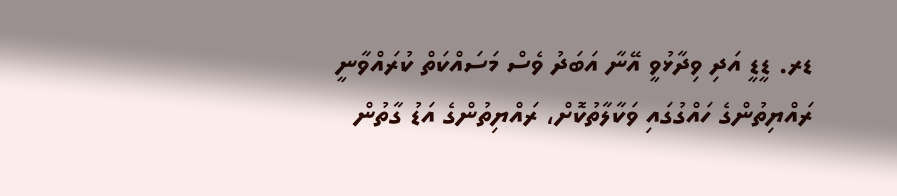ޑރ. ޑީޑީ އަދި ވިދާޅުވީ އޭނާ އަބަދު ވެސް މަސައްކަތް ކުރައްވާނީ ރައްޔިތުންގެ ހައްގުގައި ވަކާލާތުކޮށް، ރައްޔިތުންގެ އަޑު ގާތުން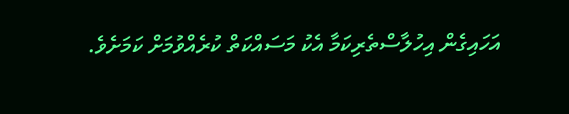އަހައިގެން އިހުލާސްތެރިކަމާ އެކު މަސައްކަތް ކުރެއްވުމަށް ކަމަށެވެ.